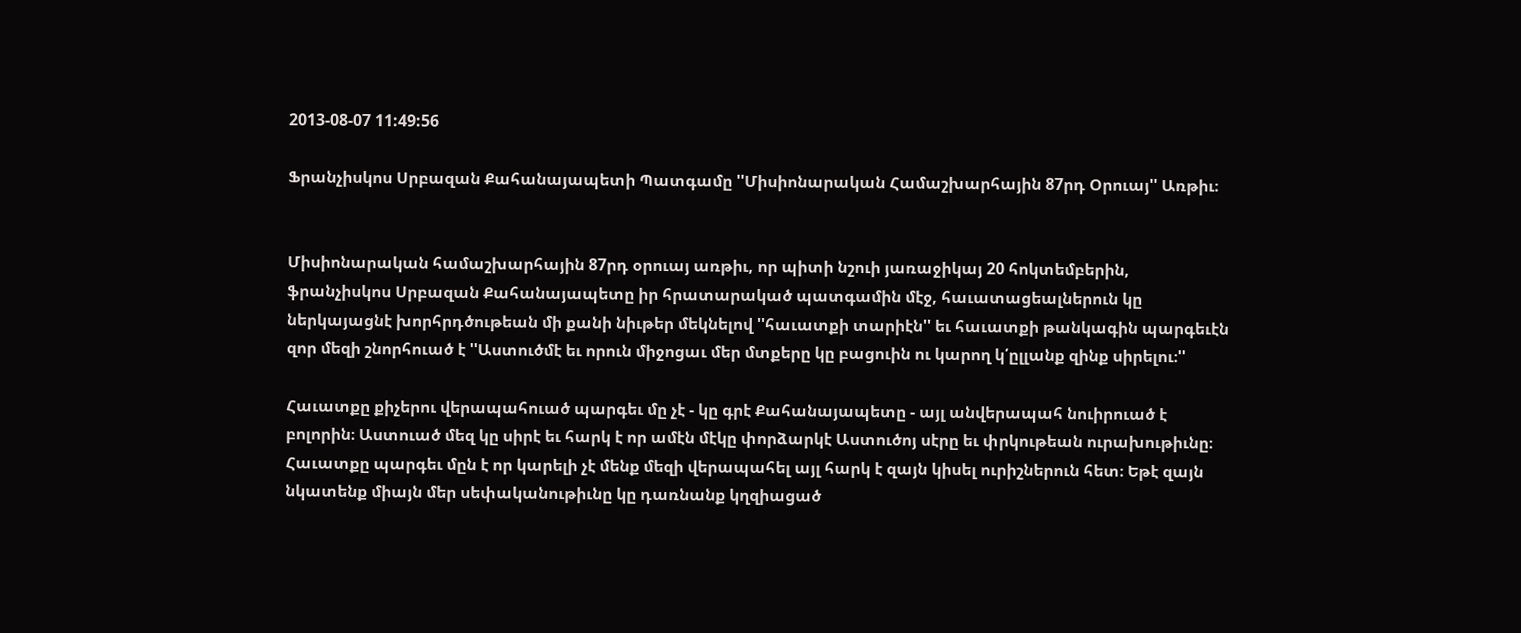2013-08-07 11:49:56

Ֆրանչիսկոս Սրբազան Քահանայապետի Պատգամը ''Միսիոնարական Համաշխարհային 87րդ Օրուայ'' Առթիւ։


Միսիոնարական համաշխարհային 87րդ օրուայ առթիւ, որ պիտի նշուի յառաջիկայ 20 հոկտեմբերին, ֆրանչիսկոս Սրբազան Քահանայապետը իր հրատարակած պատգամին մէջ, հաւատացեալներուն կը ներկայացնէ խորհրդծութեան մի քանի նիւթեր մեկնելով ''հաւատքի տարիէն'' եւ հաւատքի թանկագին պարգեւէն զոր մեզի շնորհուած է ''Աստուծմէ եւ որուն միջոցաւ մեր մտքերը կը բացուին ու կարող կ՛ըլլանք զինք սիրելու։''

Հաւատքը քիչերու վերապահուած պարգեւ մը չէ - կը գրէ Քահանայապետը - այլ անվերապահ նուիրուած է բոլորին։ Աստուած մեզ կը սիրէ եւ հարկ է որ ամէն մէկը փորձարկէ Աստուծոյ սէրը եւ փրկութեան ուրախութիւնը։ Հաւատքը պարգեւ մըն է որ կարելի չէ մենք մեզի վերապահել այլ հարկ է զայն կիսել ուրիշներուն հետ։ Եթէ զայն նկատենք միայն մեր սեփականութիւնը կը դառնանք կղզիացած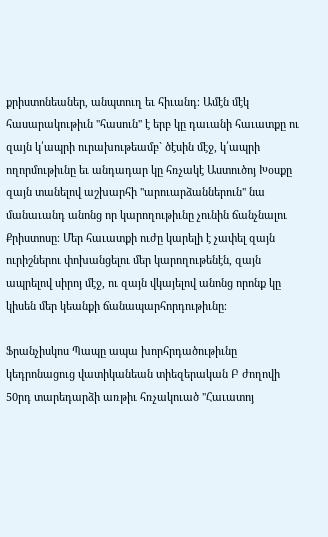քրիստոնեաներ, անպտուղ եւ հիւանդ։ Ամէն մէկ հասարակութիւն ''հասուն'' է երբ կը դաւանի հաւատքը ու զայն կ՛ապրի ուրախութեամբ` ծէսին մէջ, կ՛ապրի ողորմութիւնը եւ անդադար կը հռչակէ Աստուծոյ Խօսքը զայն տանելով աշխարհի ''արուարձաններուն'' նա մանաւանդ անոնց որ կարողութիւնը չունին ճանչնալու Քրիստոսը։ Մեր հաւատքի ուժը կարելի է չափել զայն ուրիշներու փոխանցելու մեր կարողութենէն, զայն ապրելով սիրոյ մէջ, ու զայն վկայելով անոնց որոնք կը կիսեն մեր կեանքի ճանապարհորդութիւնը։

Ֆրանչիսկոս Պապը ապա խորհրդածութիւնը կեդրոնացուց վատիկանեան տիեզերական Բ ժողովի 50րդ տարեդարձի առթիւ հռչակուած ''Հաւատոյ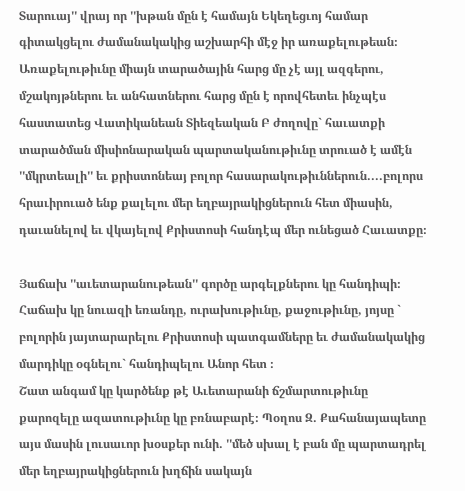Տարուայ'' վրայ որ ''խթան մըն է համայն Եկեղեցւոյ համար գիտակցելու ժամանակակից աշխարհի մէջ իր առաքելութեան։ Առաքելութիւնը միայն տարածային հարց մը չէ այլ ազգերու, մշակոյթներու եւ անհատներու հարց մըն է որովհետեւ ինչպէս հաստատեց Վատիկանեան Տիեզեական Բ ժողովը` հաւատքի տարածման միսիոնարական պարտականութիւնը տրուած է ամէն ''մկրտեալի'' եւ քրիստոնեայ բոլոր հասարակութիւններուն....բոլորս հրաւիրուած ենք քալելու մեր եղբայրակիցներուն հետ միասին, դաւանելով եւ վկայելով Քրիստոսի հանդէպ մեր ունեցած Հաւատքը։

Յաճախ ''աւետարանութեան'' գործը արգելքներու կը հանդիպի։ Հաճախ կը նուազի եռանդը, ուրախութիւնը, քաջութիւնը, յոյսը ` բոլորին յայտարարելու Քրիստոսի պատգամները եւ ժամանակակից մարդիկը օգնելու` հանդիպելու Անոր հետ ։
Շատ անգամ կը կարծենք թէ Աւետարանի ճշմարտութիւնը քարոզելը ազատութիւնը կը բռնաբարէ։ Պօղոս Զ. Քահանայապետը այս մասին լուսաւոր խօսքեր ունի. ''մեծ սխալ է բան մը պարտադրել մեր եղբայրակիցներուն խղճին սակայն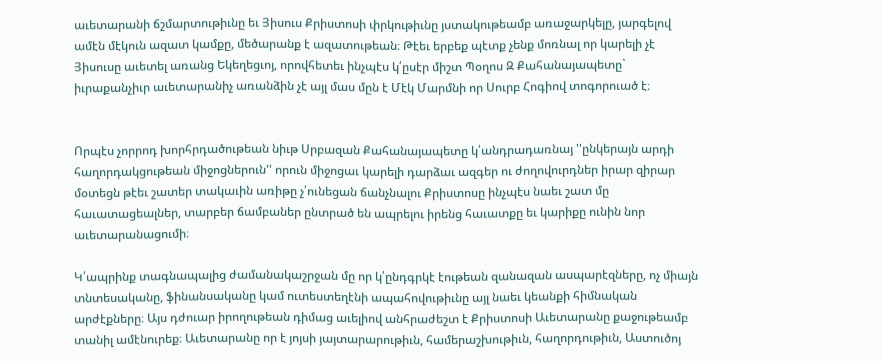աւետարանի ճշմարտութիւնը եւ Յիսուս Քրիստոսի փրկութիւնը յստակութեամբ առաջարկելը, յարգելով ամէն մէկուն ազատ կամքը, մեծարանք է ազատութեան։ Թէեւ երբեք պէտք չենք մոռնալ որ կարելի չէ Յիսուսը աւետել առանց Եկեղեցւոյ, որովհետեւ ինչպէս կ՛ըսէր միշտ Պօղոս Զ Քահանայապետը` իւրաքանչիւր աւետարանիչ առանձին չէ այլ մաս մըն է Մէկ Մարմնի որ Սուրբ Հոգիով տոգորուած է։


Որպէս չորրոդ խորհրդածութեան նիւթ Սրբազան Քահանայապետը կ՛անդրադառնայ ''ընկերայն արդի հաղորդակցութեան միջոցներուն'' որուն միջոցաւ կարելի դարձաւ ազգեր ու ժողովուրդներ իրար զիրար մօտեցն թէեւ շատեր տակաւին առիթը չ՛ունեցան ճանչնալու Քրիստոսը ինչպէս նաեւ շատ մը հաւատացեալներ, տարբեր ճամբաներ ընտրած են ապրելու իրենց հաւատքը եւ կարիքը ունին նոր աւետարանացումի։

Կ՛ապրինք տագնապալից ժամանակաշրջան մը որ կ՛ընդգրկէ էութեան զանազան ասպարէզները, ոչ միայն տնտեսականը, ֆինանսականը կամ ուտեստեղէնի ապահովութիւնը այլ նաեւ կեանքի հիմնական արժէքները։ Այս դժուար իրողութեան դիմաց աւելիով անհրաժեշտ է Քրիստոսի Աւետարանը քաջութեամբ տանիլ ամէնուրեք։ Աւետարանը որ է յոյսի յայտարարութիւն, համերաշխութիւն, հաղորդութիւն, Աստուծոյ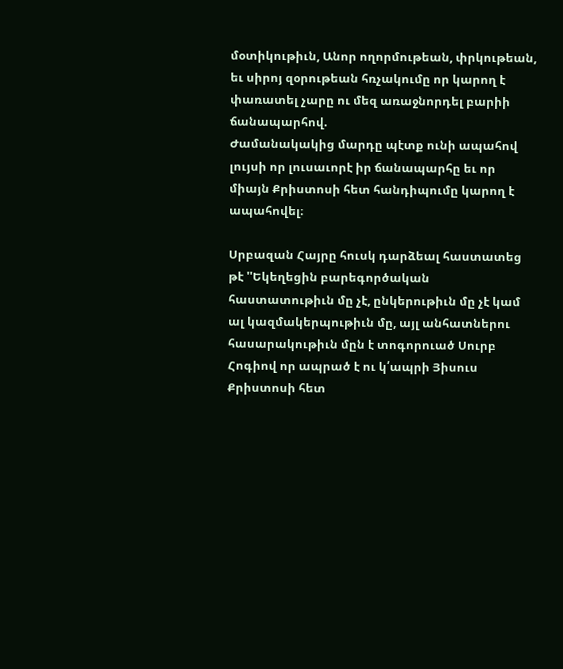մօտիկութիւն, Անոր ողորմութեան, փրկութեան, եւ սիրոյ զօրութեան հռչակումը որ կարող է փառատել չարը ու մեզ առաջնորդել բարիի ճանապարհով.
Ժամանակակից մարդը պէտք ունի ապահով լույսի որ լուսաւորէ իր ճանապարհը եւ որ միայն Քրիստոսի հետ հանդիպումը կարող է ապահովել։

Սրբազան Հայրը հուսկ դարձեալ հաստատեց թէ ''Եկեղեցին բարեգործական հաստատութիւն մը չէ, ընկերութիւն մը չէ կամ ալ կազմակերպութիւն մը, այլ անհատներու հասարակութիւն մըն է տոգորուած Սուրբ Հոգիով որ ապրած է ու կ՛ապրի Յիսուս Քրիստոսի հետ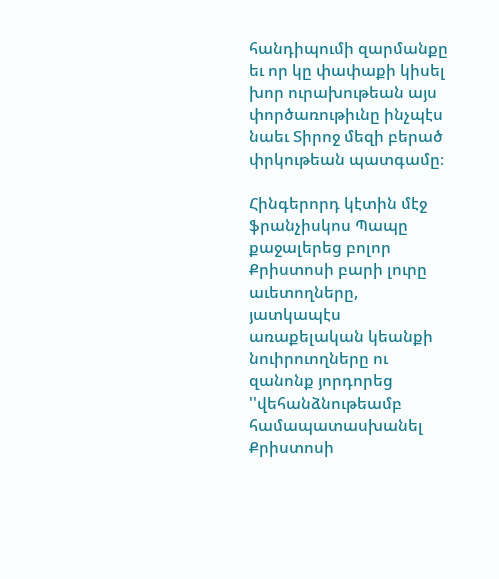հանդիպումի զարմանքը եւ որ կը փափաքի կիսել խոր ուրախութեան այս փործառութիւնը ինչպէս նաեւ Տիրոջ մեզի բերած փրկութեան պատգամը։

Հինգերորդ կէտին մէջ ֆրանչիսկոս Պապը քաջալերեց բոլոր Քրիստոսի բարի լուրը աւետողները, յատկապէս առաքելական կեանքի նուիրուողները ու զանոնք յորդորեց ''վեհանձնութեամբ համապատասխանել Քրիստոսի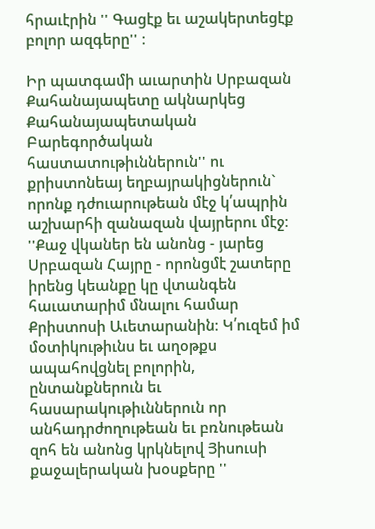հրաւէրին '' Գացէք եւ աշակերտեցէք բոլոր ազգերը'' ։

Իր պատգամի աւարտին Սրբազան Քահանայապետը ակնարկեց Քահանայապետական Բարեգործական հաստատութիւններուն'' ու քրիստոնեայ եղբայրակիցներուն` որոնք դժուարութեան մէջ կ՛ապրին աշխարհի զանազան վայրերու մէջ։ ''Քաջ վկաներ են անոնց - յարեց Սրբազան Հայրը - որոնցմէ շատերը իրենց կեանքը կը վտանգեն հաւատարիմ մնալու համար Քրիստոսի Աւետարանին։ Կ՛ուզեմ իմ մօտիկութիւնս եւ աղօթքս ապահովցնել բոլորին, ընտանքներուն եւ հասարակութիւններուն որ անհադրժողութեան եւ բռնութեան զոհ են անոնց կրկնելով Յիսուսի քաջալերական խօսքերը ''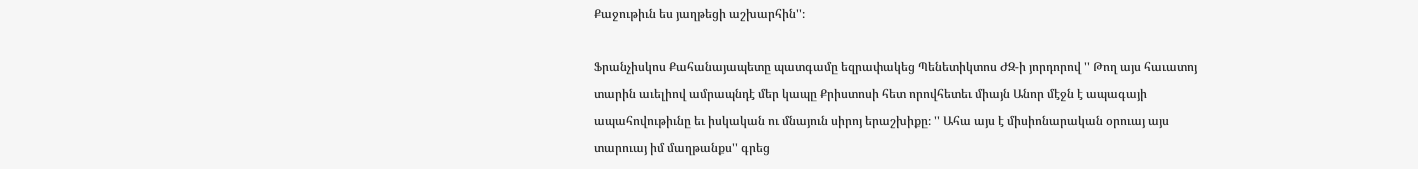Քաջութիւն ես յաղթեցի աշխարհին''։

Ֆրանչիսկոս Քահանայապետը պատգամը եզրափակեց Պենետիկտոս ԺԶ-ի յորդորով '' Թող այս հաւատոյ տարին աւելիով ամրապնդէ մեր կապը Քրիստոսի հետ որովհետեւ միայն Անոր մէջն է ապագայի ապահովութիւնը եւ իսկական ու մնայուն սիրոյ երաշխիքը։ '' Ահա այս է միսիոնարական օրուայ այս տարուայ իմ մաղթանքս'' գրեց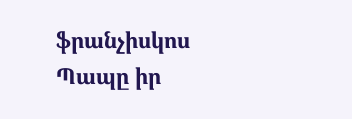ֆրանչիսկոս Պապը իր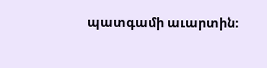պատգամի աւարտին։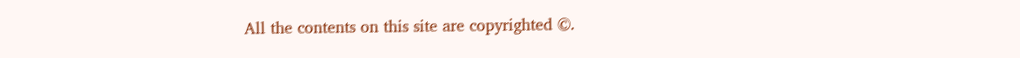All the contents on this site are copyrighted ©.